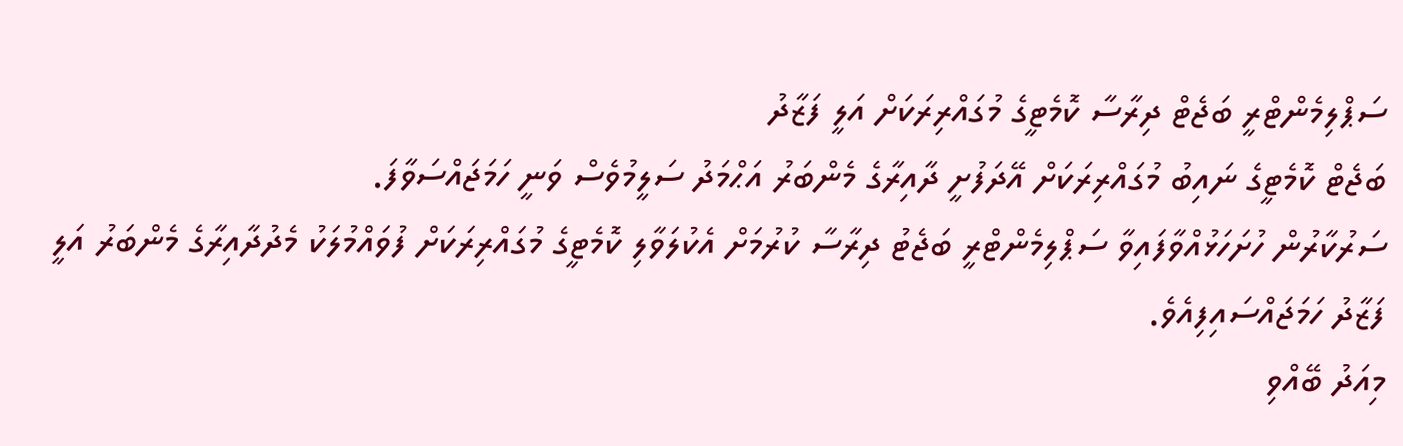ސަޕްލިމެންޓްރީ ބަޖެޓް ދިރާސާ ކޮމެޓީގެ މުގައްރިރަކަށް އަލީ ފަޒާދު
ބަޖެޓް ކޮމެޓީގެ ނައިބު މުގައްރިރަކަށް އޭދަފުށީ ދާއިރާގެ މެންބަރު އަޙްމަދު ސަލީމުވެސް ވަނީ ހަމަޖައްސަވާފަ.
ސަރުކާރުން ހުށަހަޅުއްވާފައިވާ ސަޕްލިމެންޓްރީ ބަޖެޓު ދިރާސާ ކުރުމަށް އެކުލަވާލި ކޮމެޓީގެ މުގައްރިރަކަށް ފުވައްމުލަކު މެދުދާއިރާގެ މެންބަރު އަލީ ފަޒާދު ހަމަޖައްސައިފިއެވެ.
މިއަދު ބޭއްވި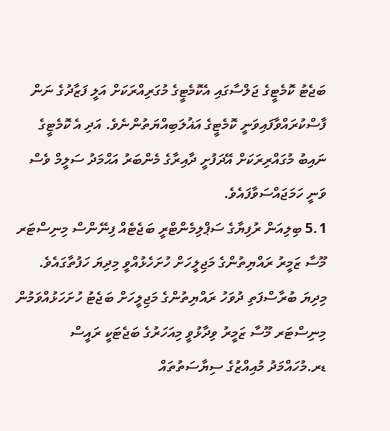ބަޖެޓު ކޮމެޓީގެ ޖަލްސާގައި އެކޮމެޓީގެ މުގަރިއްރަކަށް އަލީ ފަޒާދުގެ ނަން ފާސްކުރައްވާފައިވަނީ ކޮމެޓީގެ އަޣުލަބިއްޔަތުންނެވެ. އަދި އެ ކޮމެޓީގެ ނައިބު މުގައްރިރަކަށް އޭދަފުށީ ދާއިރާގެ މެންބަރު އަޙްމަދު ސަލީމް ވެސް ވަނީ ހަމަޖައްސަވާފައެވެ.
5.1 ބިލިއަން ރުފިޔާގެ ސަޕްލިމެންޓްރީ ބަޖެޓެއް ފިނޭންސް މިނިސްޓަރ މޫސާ ޒަމީރު ރައްޔިތުންގެ މަޖިލީހަށް ހުށަހެޅުއްވީ މިދިޔަ ހަފުތާގައެވެ.
މިދިޔަ ބުރާސްފަތި ދުވަހު ރައްޔިތުންގެ މަޖިލީހަށް ބަޖެޓު ހުށަހަޅުއްވަމުން މިނިސްޓަރ މޫސާ ޒަމީރު ވިދާޅުވީ މިއަހަރުގެ ބަޖެޓަކީ ރައީސް ޑރ.މުހައްމަދު މުއިއްޒުގެ ސިޔާސަތުތައް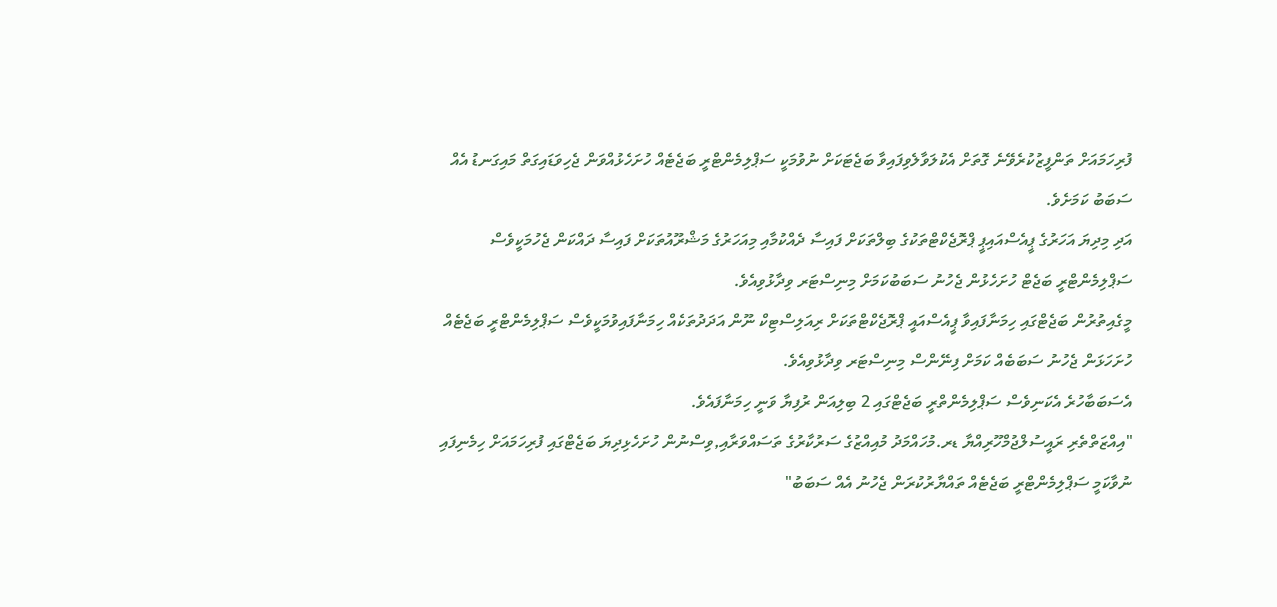ފުރިހަމައަށް ތަންފީޒުކުރެވޭނެ ގޮތަށް އެކުލަވާލެވިފައިވާ ބަޖެޓަކަށް ނުވުމަކީ ސަޕްލިމެންޓްރީ ބަޖެޓެއް ހުށަހެޅުއްވަން ޖެހިވަޑައިގަތް މައިގަނޑު އެއް ސަބަބު ކަމަށެވެ.
އަދި މިދިޔަ އަހަރުގެ ޕީއެސްއައިޕީ ޕްރޮޖެކްޓްތަކުގެ ބިލްތަކަށް ފައިސާ ދެއްކުމާއި މިއަހަރުގެ މަޝްރޫއުތަކަށް ފައިސާ ދައްކަން ޖެހުމަކީވެސް ސަޕްލިމެންޓްރީ ބަޖެޓް ހުށަހެޅުން ޖެހުނު ސަބަބުކަމަށް މިނިސްޓަރ ވިދާޅުވިއެވެ.
މީގެއިތުރުން ބަޖެޓްގައި ހިމަނާފައިވާ ޕީއެސްއައީ ޕްރޮޖެކްޓްތަކަށް ރިއަލިސްޓިކް ނޫން އަދަދުތަކެއް ހިމަނާފައިވުމަކީވެސް ސަޕްލިމެންޓްރީ ބަޖެޓެއް ހުށަހަޅަން ޖެހުނު ސަބަބެއް ކަމަށް ފިނޭންސް މިނިސްޓަރ ވިދާޅުވިއެވެ.
އެސަބަބާހުރެ އެކަނިވެސް ސަޕްލިމެންތްރީ ބަޖެޓްގައި 2 ބިލިއަން ރުފިޔާ ވަނީ ހިމަނާފައެވެ.
"އިއްޒަތްތެރި ރައީސުލްޖުމްހޫރިއްޔާ ޑރ.މުހައްމަދު މުއިއްޒުގެ ސަރުކާރުގެ ތަސައްވަރާއި,ވިސްނުން ހުށަހެޅިދިޔަ ބަޖެޓްގައި ފުރިހަމައަށް ހިމެނިފައި ނުވާކަމީ ސަޕްލިމެންޓްރީ ބަޖެޓެއް ތައްޔާރުކުރަން ޖެހުނު އެއް ސަބަބު"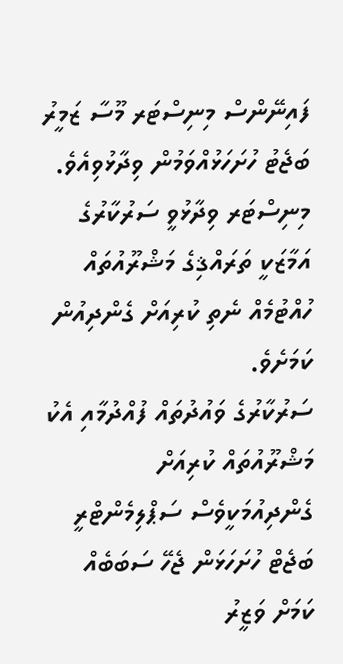ފައިނޭންސް މިނިސްޓަރ މޫސާ ޒަމީރު ބަޖެޓު ހުށަހަޅުއްވަމުން ވިދާޅުވިއެވެ.
މިނިސްޓަރ ވިދާޅުވީ ސަރުކާރުގެ އަމާޒަކީ ތަރައްޤިގެ މަޝްރޫއުތައް ހުއްޓުމެއް ނެތި ކުރިއަށް ގެންދިއުން ކަމަށެވެ.
ސަރުކާރުގެ ވައުދުތައް ފުއްދުމާއި އެކު މަޝްރޫއުތައް ކުރިއަށް ގެންދިއުމަކީވެސް ސަޕްލިމެންޓްރީ ބަޖެޓް ހުށަހަޅަން ޖެހޭ ސަބަބެއް ކަމަށް ވަޒީރު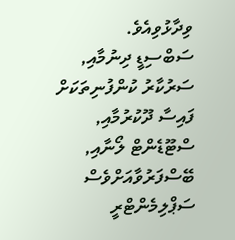ވިދާޅުވިއެވެ.
ސަބްސިޑީ ދިނުމާއި, ސަރުކާރު ކުންފުނިތަކަށް ފައިސާ ދޫކުރުމާއި, ސްޓޫޑެންޓް ލޯނާއި, ބޭސްފަރުވާއަށްވެސް ސަޕްލިމެންޓްރީ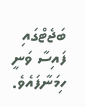ބަޖެޓްގައި ފައިސާ ވަނީ ހިމަނާފައެވެ.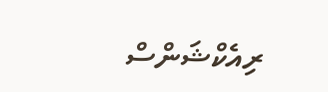ރިއެކްޝަންސް